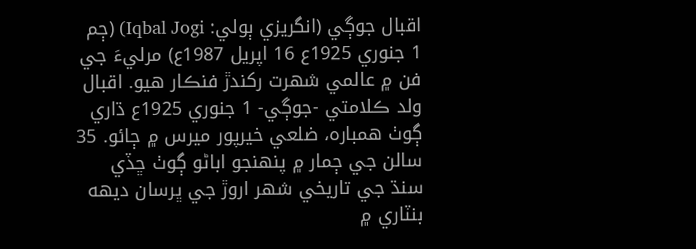اقبال جوڳي (انگريزي ٻولي: Iqbal Jogi) (ڄم 1 جنوري 1925ع 16 اپريل 1987ع) مرليءَ جي فن ۾ عالمي شهرت رکندڙ فنڪار هيو. اقبال ولد ڪلامتي -جوڳي- 1 جنوري 1925ع ڌاري ڳوٺ همباره، ضلعي خيرپور ميرس ۾ ڄائو. 35 سالن جي ڄمار ۾ پنهنجو اباڻو ڳوٺ ڇڏي سنڌ جي تاريخي شهر اروڙ جي ڀرسان ديهه بنٽاري ۾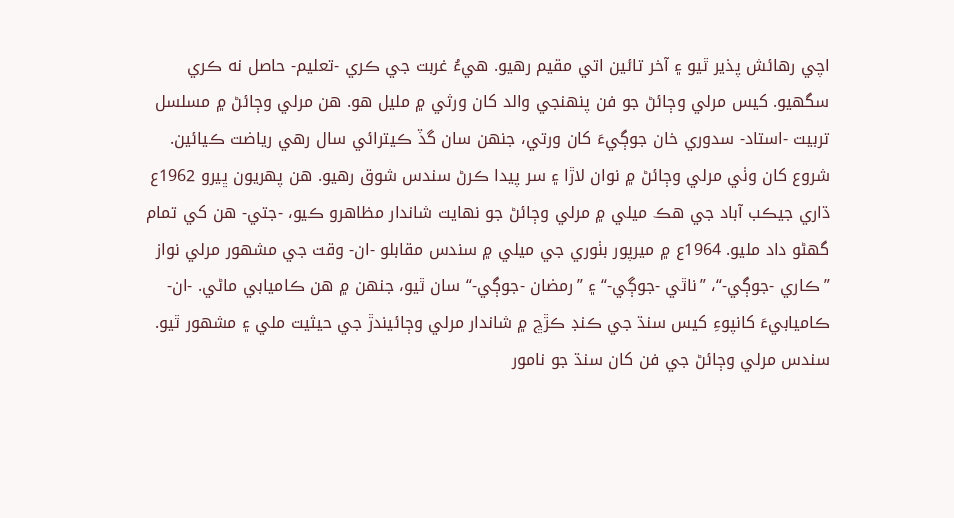اچي رهائش پذير ٿيو ۽ آخر تائين اتي مقيم رهيو. هيءُ غربت جي ڪري -تعليم- حاصل نه ڪري سگهيو. کيس مرلي وڄائڻ جو فن پنهنجي والد کان ورثي ۾ مليل هو. هن مرلي وڄائڻ ۾ مسلسل تربيت -استاد- سدوري خان جوڳيءَ کان ورتي، جنهن سان گڏ ڪيترائي سال رهي رياضت ڪيائين. شروع کان وٺي مرلي وڄائڻ ۾ نوان لاڙا ۽ سر پيدا ڪرڻ سندس شوق رهيو. هن پهريون ڀيرو 1962ع ڌاري جيڪب آباد جي هڪ ميلي ۾ مرلي وڄائڻ جو نهايت شاندار مظاهرو ڪيو، -جتي- هن کي تمام گهڻو داد مليو. 1964ع ۾ ميرپور بٺوري جي ميلي ۾ سندس مقابلو -ان- وقت جي مشهور مرلي نواز ”ڪاري -جوڳي-“، ”ناٿي -جوڳي-“ ۽ ”رمضان -جوڳي-“ سان ٿيو، جنهن ۾ هن ڪاميابي ماڻي. -ان- ڪاميابيءَ کانپوءِ کيس سنڌ جي ڪنڊ ڪڙڇ ۾ شاندار مرلي وڄائيندڙ جي حيثيت ملي ۽ مشهور ٿيو. سندس مرلي وڄائڻ جي فن کان سنڌ جو نامور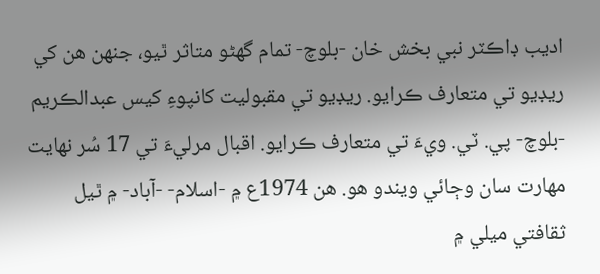اديب ڊاڪٽر نبي بخش خان -بلوچ- تمام گهڻو متاثر ٿيو، جنهن هن کي ريڊيو تي متعارف ڪرايو. ريڊيو تي مقبوليت کانپوءِ کيس عبدالڪريم -بلوچ- پي. ٽي. ويءَ تي متعارف ڪرايو. اقبال مرليءَ تي 17 سُر نهايت مهارت سان وڄائي ويندو هو. هن 1974ع ۾ -اسلام- -آباد- ۾ ٿيل ثقافتي ميلي ۾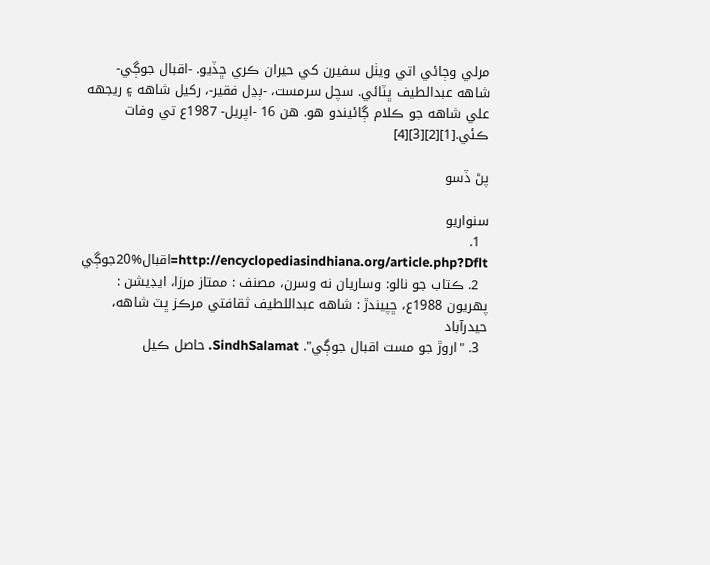مرلي وڄائي اتي ويٺل سفيرن کي حيران ڪري ڇڏيو. -اقبال جوڳي- شاهه عبدالطيف ڀٽائي. سچل سرمست، -ٻڍل فقير-، رکيل شاهه ۽ ريجهه علي شاهه جو ڪلام ڳائيندو هو. هن 16 -اپريل- 1987ع تي وفات ڪئي.[1][2][3][4]

پڻ ڏسو

سنواريو
  1. http://encyclopediasindhiana.org/article.php?Dflt=اقبال%20جوڳي
  2. ڪتاب جو نالو: وساريان نه وسرن، مصنف : ممتاز مرزا، ايڊيشن : پهريون 1988ع، ڇپيندڙ : شاهه عبداللطيف ثقافتي مرڪز ڀٽ شاهه، حيدرآباد
  3. "اروڙ جو مست اقبال جوڳي". SindhSalamat. حاصل ڪيل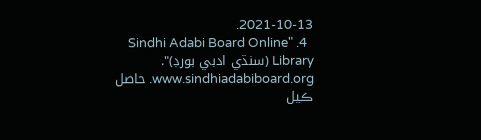2021-10-13.
  4. "Sindhi Adabi Board Online Library (سنڌي ادبي بورڊ)". www.sindhiadabiboard.org. حاصل ڪيل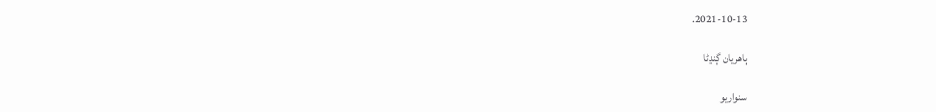2021-10-13.

ٻاهريان ڳنڍڻا

سنواريو